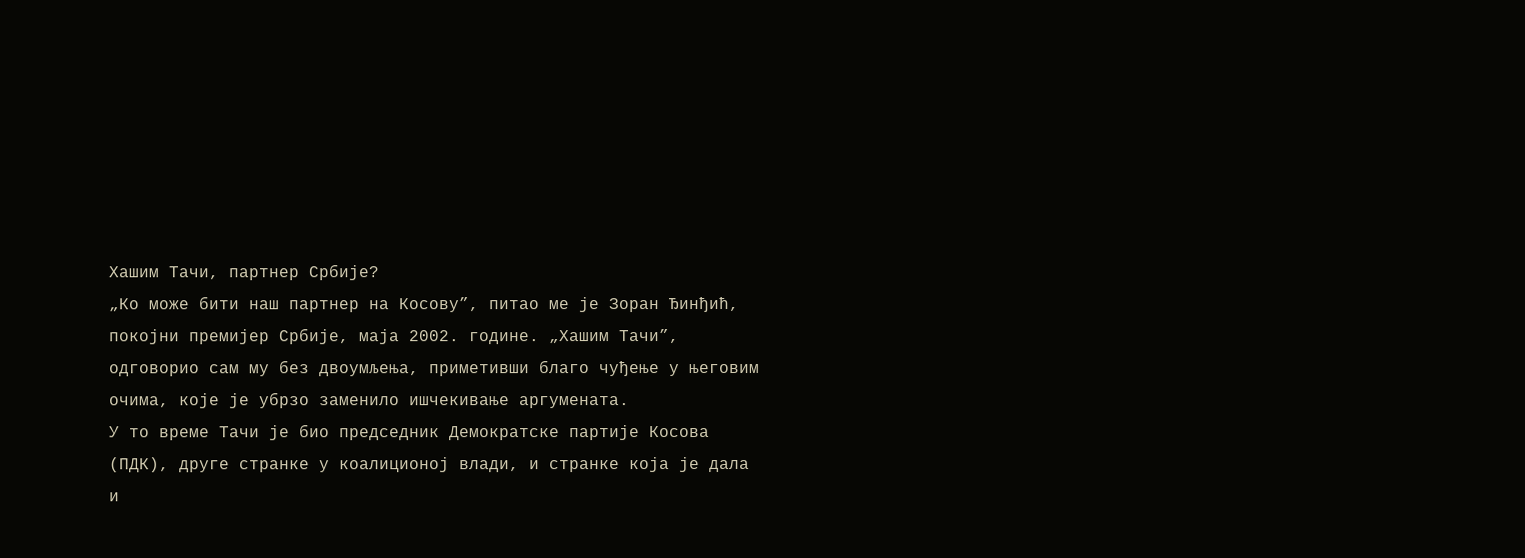Хашим Тачи, партнер Србије?
„Ко може бити наш партнер на Косову”, питао ме је Зоран Ђинђић, покојни премијер Србије, маја 2002. године. „Хашим Тачи”, одговорио сам му без двоумљења, приметивши благо чуђење у његовим очима, које је убрзо заменило ишчекивање аргумената.
У то време Тачи је био председник Демократске партије Косова (ПДК), друге странке у коалиционој влади, и странке која је дала и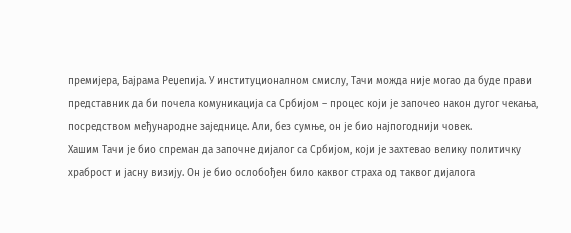премијера, Бајрама Реџепија. У институционалном смислу, Тачи можда није могао да буде прави представник да би почела комуникација са Србијом – процес који је започео након дугог чекања, посредством међународне заједнице. Али, без сумње, он је био најпогоднији човек.
Хашим Тачи је био спреман да започне дијалог са Србијом, који је захтевао велику политичку храброст и јасну визију. Он је био ослобођен било каквог страха од таквог дијалога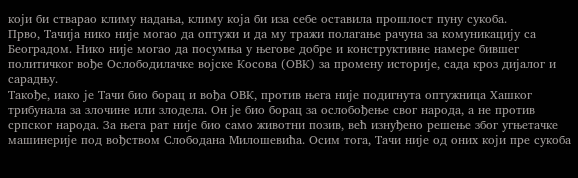који би стварао климу надања, климу која би иза себе оставила прошлост пуну сукоба.
Прво, Тачија нико није могао да оптужи и да му тражи полагање рачуна за комуникацију са Београдом. Нико није могао да посумња у његове добре и конструктивне намере бившег политичког вође Ослободилачке војске Косова (ОВК) за промену историје, сада кроз дијалог и сарадњу.
Такође, иако је Тачи био борац и вођа ОВК, против њега није подигнута оптужница Хашког трибунала за злочине или злодела. Он је био борац за ослобођење свог народа, а не против српског народа. За њега рат није био само животни позив, већ изнуђено решење због угњетачке машинерије под вођством Слободана Милошевића. Осим тога, Тачи није од оних који пре сукоба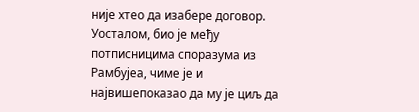није хтео да изабере договор. Уосталом, био је међу потписницима споразума из Рамбујеа, чиме је и највишепоказао да му је циљ да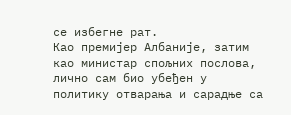се избегне рат.
Као премијер Албаније, затим као министар спољних послова, лично сам био убеђен у политику отварања и сарадње са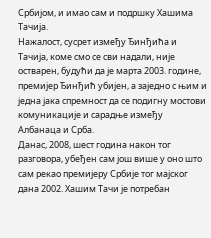Србијом, и имао сам и подршку Хашима Тачија.
Нажалост, сусрет између Ђинђића и Тачија, коме смо се сви надали, није остварен, будући да је марта 2003. године, премијер Ђинђић убијен, а заједно с њим и једна јака спремност да се подигну мостови комуникације и сарадње између Албанаца и Срба.
Данас, 2008, шест година након тог разговора, убеђен сам још више у оно што сам рекао премијеру Србије тог мајског дана 2002. Хашим Тачи је потребан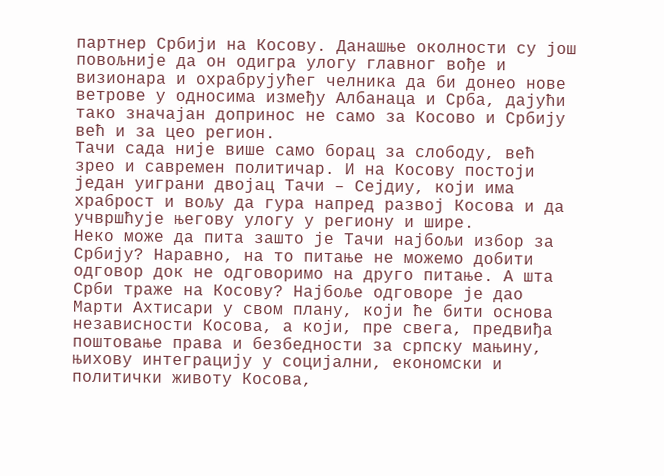партнер Србији на Косову. Данашње околности су још повољније да он одигра улогу главног вође и визионара и охрабрујућег челника да би донео нове ветрове у односима између Албанаца и Срба, дајући тако значајан допринос не само за Косово и Србију већ и за цео регион.
Тачи сада није више само борац за слободу, већ зрео и савремен политичар. И на Косову постоји један уиграни двојац Тачи – Сејдиу, који има храброст и вољу да гура напред развој Косова и да учвршћује његову улогу у региону и шире.
Неко може да пита зашто је Тачи најбољи избор за Србију? Наравно, на то питање не можемо добити одговор док не одговоримо на друго питање. А шта Срби траже на Косову? Најбоље одговоре је дао Марти Ахтисари у свом плану, који ће бити основа независности Косова, а који, пре свега, предвиђа поштовање права и безбедности за српску мањину, њихову интеграцију у социјални, економски и политички животу Косова,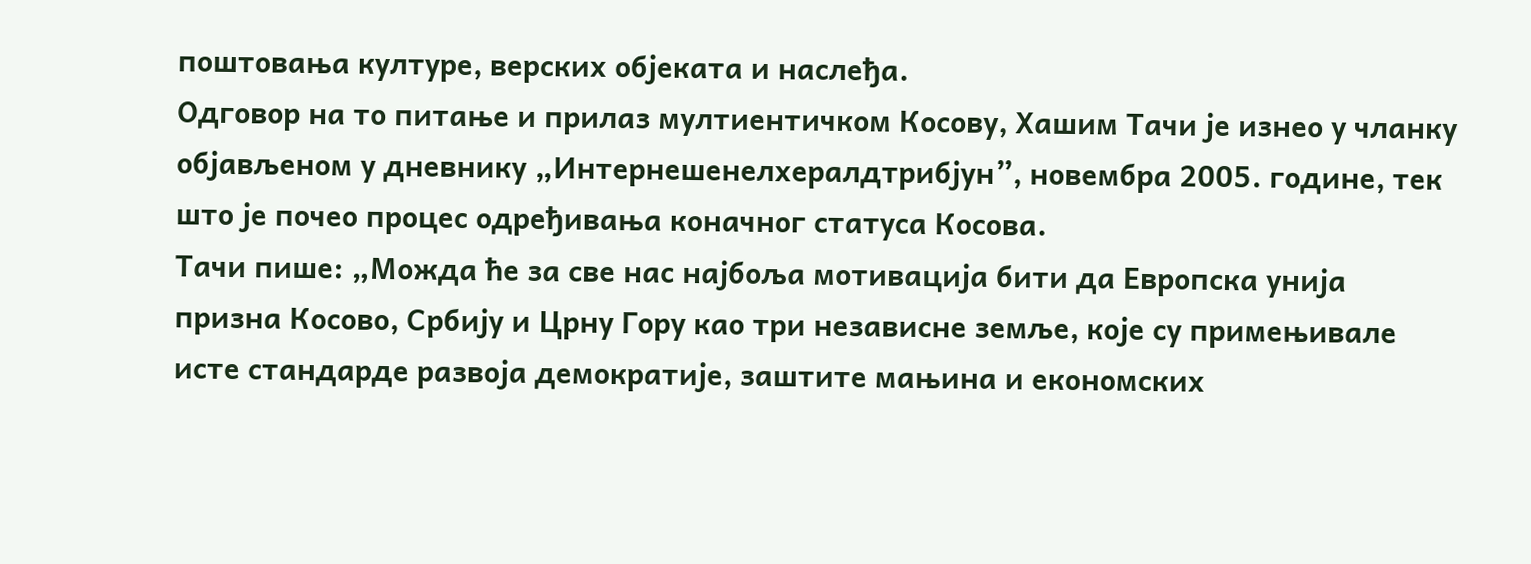поштовања културе, верских објеката и наслеђа.
Одговор на то питање и прилаз мултиентичком Косову, Хашим Тачи је изнео у чланку објављеном у дневнику „Интернешенелхералдтрибјун”, новембра 2005. године, тек што је почео процес одређивања коначног статуса Косова.
Тачи пише: „Можда ће за све нас најбоља мотивација бити да Европска унија призна Косово, Србију и Црну Гору као три независне земље, које су примењивале исте стандарде развоја демократије, заштите мањина и економских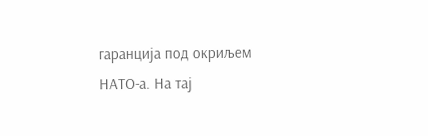гаранција под окриљем НАТО-а. На тај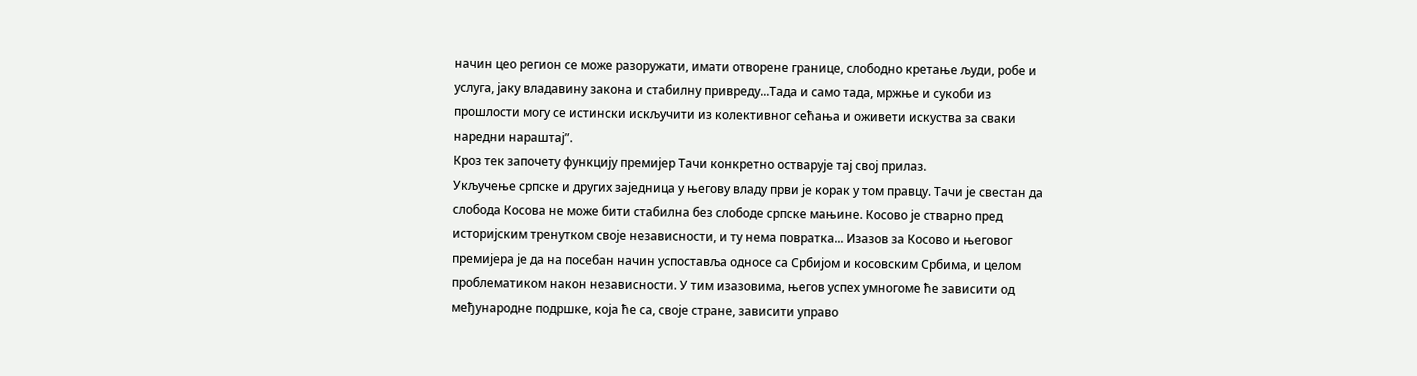начин цео регион се може разоружати, имати отворене границе, слободно кретање људи, робе и услуга, јаку владавину закона и стабилну привреду...Тада и само тада, мржње и сукоби из прошлости могу се истински искључити из колективног сећања и оживети искуства за сваки наредни нараштај”.
Кроз тек започету функцију премијер Тачи конкретно остварује тај свој прилаз.
Укључење српске и других заједница у његову владу први је корак у том правцу. Тачи је свестан да слобода Косова не може бити стабилна без слободе српске мањине. Косово је стварно пред историјским тренутком своје независности, и ту нема повратка... Изазов за Косово и његовог премијера је да на посебан начин успоставља односе са Србијом и косовским Србима, и целом проблематиком након независности. У тим изазовима, његов успех умногоме ће зависити од међународне подршке, која ће са, своје стране, зависити управо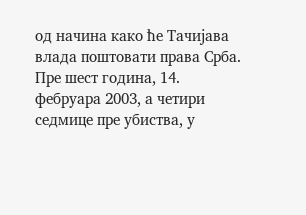од начина како ће Тачијава влада поштовати права Срба.
Пре шест година, 14. фебруара 2003, а четири седмице пре убиства, у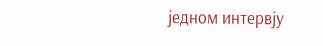једном интервју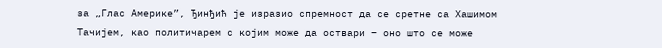за „Глас Америке”, Ђинђић је изразио спремност да се сретне са Хашимом Тачијем, као политичарем с којим може да оствари – оно што се може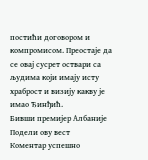постићи договором и компромисом. Преостаје да се овај сусрет оствари са људима који имају исту храброст и визију какву је имао Ђинђић.
Бивши премијер Албаније
Подели ову вест
Комeнтар успeшно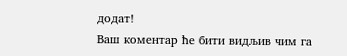додат!
Ваш комeнтар ћe бити видљив чим га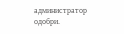администратор одобри.